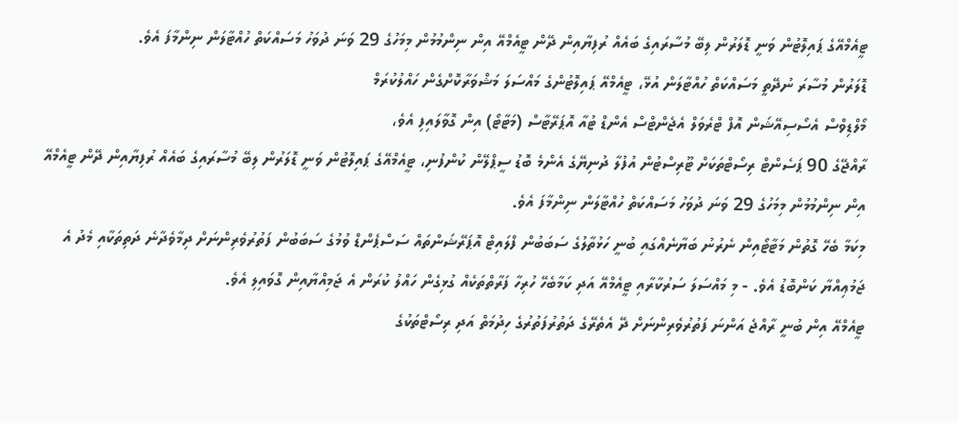ޓީއެމްއޭގެ ޕައިލޮޓުން ވަނީ ޑޮލަރުން ލިބޭ މުސާރައިގެ ބައެއް ރުފިޔާއިން ދޭން ޓީއެމްއޭ އިން ނިންމުމުން މިމަހުގެ 29 ވަނަ ދުވަހު މަސައްކަތް ހުއްޓާލަން ނިންމާފަ އެވެ.
ޑޮލަރުން މުސާރަ ނުދޭތީ މަސައްކަތް ހުއްޓާލަން އުޅޭ، ޓީއެމްއޭ ޕައިލޮޓުންގެ މައްސަލަ މަޝްވަރާކޮށްގެން ހައްލުކުރަމް
މޯލްޑިވްސް އެސޯސިއޭޝަން އޮފް ޓްރެވަލް އެޖެންޓްސް އެންޑް ޓުއާ އޮޕަރޭޓާސް (މަޓާޓޯ) އިން ގޮވާލައިފި އެވެ،
ރާއްޖޭގެ 90 ޕަސެންޓް ރިސޯޓްތަކަށް ޓޫރިސްޓުން އުފުލާ ދުނިޔޭގެ އެންމެ ބޮޑު ސީޕްލޭން ކުންފުނި، ޓީއެމްއޭގެ ޕައިލޮޓުން ވަނީ ޑޮލަރުން ލިބޭ މުސާރައިގެ ބައެއް ރުފިޔާއިން ދޭން ޓީއެމްއޭ އިން ނިންމުމުން މިމަހުގެ 29 ވަނަ ދުވަހު މަސައްކަތް ހުއްޓާލަން ނިންމާފަ އެވެ.
މިކަމާ ބެހޭ ގޮތުން މަޓާޓޯއިން ނެރުނު ބަޔާނެއްގައި ބުނީ ހަޅުތާލުގެ ސަބަބުން ފްލައިޓް އޮޕަރޭޝަންތައް ސަސްޕެންޑް ވުމުގެ ސަބަބުން ފަތުރުވެރިންނަށް ދިމާވެދާނެ ދަތިތަކާއި މެދު އެ ޖަމުޢިއްޔާ ކަންބޮޑު އެވެ. - މި މައްސަލަ ސަރުކާރާއި ޓީއެމްއޭ އަދި ކަމާބެހޭ ހުރިހާ ފަރާތްތަކެއް ގުޅިގެން ހައްލު ކުރަން އެ ޖަމިއްޔާއިން ގޮވައިލި އެވެ.
ޓީއެމްއޭ އިން ބުނީ ރާއްޖެ އަންނަ ފަތުރުވެރިންނަށް ދޭ އެތެރޭގެ ދަތުރުފަތުރުގެ ހިދުމަތް އަދި ރިސޯޓްތަކުގެ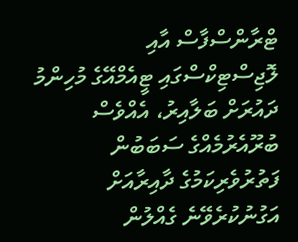ޓްރާންސްފާސް އާއި ލޮޖިސްޓިކްސްގައި ޓީއެމްއޭގެ މުހިންމު ދައުރަށް ބަލާއިރު، އެއްވެސް ބުރޫއެރުމެއްގެ ސަބަބުން ފަތުރުވެރިކަމުގެ ދާއިރާއަށް އަގުނުކުރެވޭނެ ގެއްލުން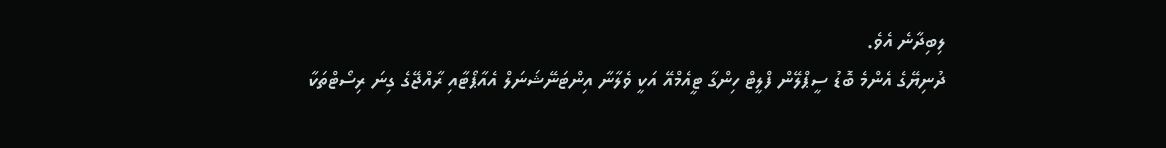ލިބިދާނެ އެވެ.
ދުނިޔޭގެ އެންމެ ބޮޑު ސީޕްލޭން ފްލީޓް ހިންގާ ޓީއެމްއޭ އަކީ ވެލާނާ އިންޓަނޭޝަނަލް އެއާޕޯޓާއި ރާއްޖޭގެ ގިނަ ރިސޯޓްތަކާ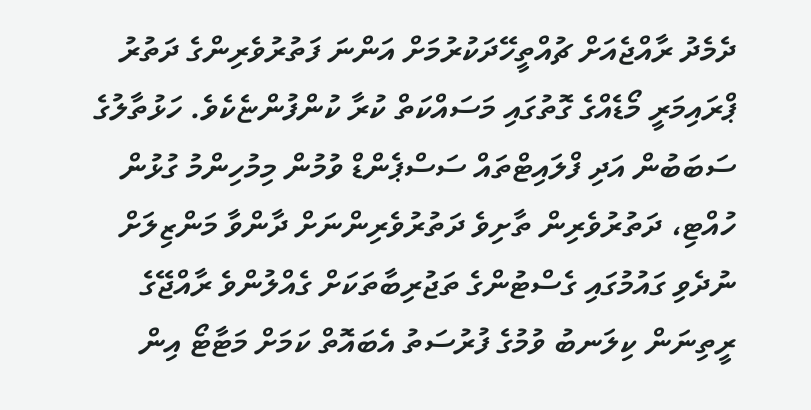ދެމެދު ރާއްޖެއަށް ޗުއްތީހޭދަކުރުމަށް އަންނަ ފަތުރުވެރިންގެ ދަތުރު ޕްރައިމަރީ މޯޑެއްގެ ގޮތުގައި މަސައްކަތް ކުރާ ކުންފުންޏެކެވެ. ހަޅުތާލުގެ ސަބަބުން އަދި ފްލައިޓްތައް ސަސްޕެންޑް ވުމުން މިމުހިންމު ގުޅުން ހުއްޓި، ދަތުރުވެރިން ތާށިވެ ދަތުރުވެރިންނަށް ދާންވާ މަންޒިލަށް ނުދެވި ގައުމުގައި ގެސްޓުންގެ ތަޖުރިބާތަކަށް ގެއްލުންވެ ރާއްޖޭގެ ރީތިނަން ކިލަނބު ވުމުގެ ފުރުސަތު އެބައޮތް ކަމަށް މަޓާޓޯ އިން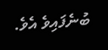ބުނެފައިވެ އެވެ.